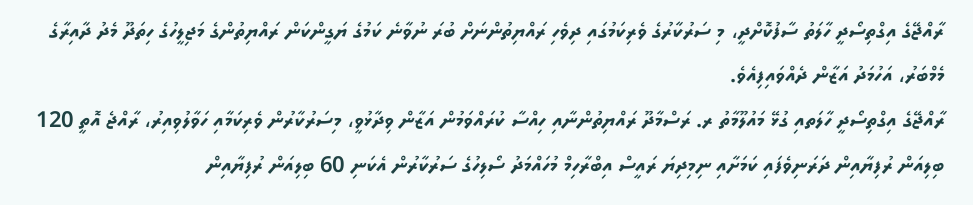ރާއްޖޭގެ އިގްތިސޯދީ ހާލަތު ސާފުކޮށްދީ، މި ސަރުކާރުގެ ވެރިކަމުގައި ދިވެހި ރައްޔިތުންނަށް ބުރަ ނުވާނެ ކަމުގެ ޔަގީންކަން ރައްޔިތުންގެ މަޖިލީހުގެ ހިތަދޫ މެދު ދާއިރާގެ މެމްބަރު، އަހުމަދު އަޒާން ދެއްވައިފިއެވެ.
ރާއްޖޭގެ އިގްތިސޯދީ ހާލަތއި ގުޅޭ މައުލޫމާތު ރ. ރަސްމާދޫ ރައްޔިތުންނާއި ހިއްސާ ކުރައްވަމުން އަޒާން ވިދާޅުވީ، މިސަރުކާރުން ވެރިކަމާއި ހަވާލުވިއިރު، ރާއްޖެ އޮތީ 120 ބިލިއަން ރުފިޔާއިން ދަރަނިވެފައި ކަމަށާއި ނިމިދިޔަ ރައީސް އިބްރާހިމް މުހައްމަދު ސޯލިހުގެ ސަރުކާރުން އެކަނި 60 ބިލިއަން ރުފިޔާއިން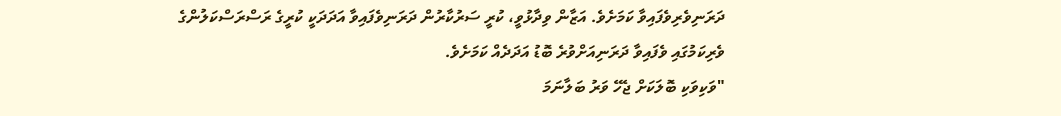ދަރަނިވެރިވެފައިވާ ކަމަށެވެ. އަޒާން ވިދާޅުވީ، ކުރީ ސަރުކާރުން ދަރަނިވެފައިވާ އަދަދަކީ ކުރީގެ ރަސްރަސްކަލުންގެ ވެރިކަމުގައި ވެފައިވާ ދަރަނިއަށްވުރެ ބޮޑު އަދަދެއް ކަމަށެވެ.
"ވަކިވަކި ބޮލަކަށް ޖެހޭ ވަރު ބަލާނަމަ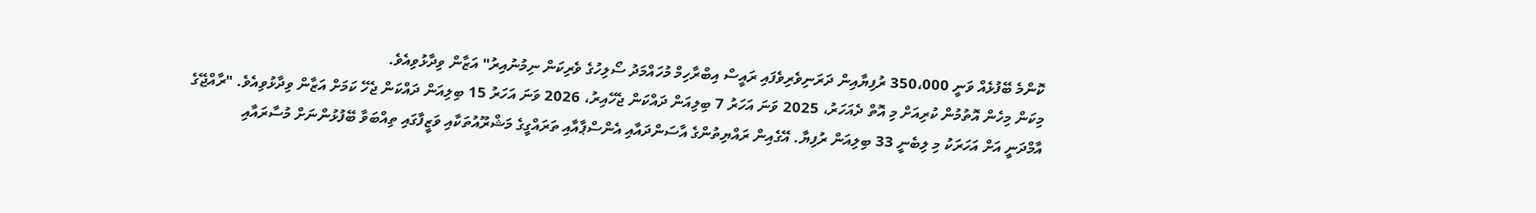ކޮންމެ ބޭފުޅެއް ވަނީ 350،000 ރުފިޔާއިން ދަރަނިވެރިވެފައި ރައީސް އިބްރާހިމް މުހައްމަދު ސޯލިހުގެ ވެރިކަން ނިމުނުއިރު" އަޒާން ވިދާޅުވިއެވެ.
މިކަން މިހެން އޮތުމުން ކުރިއަށް މި އޮތް ދެއަހަރު، 2025 ވަނަ އަހަރު 7 ބިލިއަން ދައްކަން ޖެހޭއިރު، 2026 ވަނަ އަހަރު 15 ބިލިއަން ދައްކަން ޖެހޭ ކަމަށް އަޒާން ވިދާޅުވިއެވެ. "ރާއްޖޭގެ އާމްދަނީ އަށް އަހަރަކު މި ލިބެނީ 33 ބިލިއަން ރުފިޔާ. އޭގެއިން ރައްޔިތުންގެ އާސަންދައާއި އެންސްޕާއާއި ތަރައްގީގެ މަޝްރޫއުތަކާއި ވަޒީފާގައި ތިއްބަވާ ބޭފުޅުންނަށް މުސާރައާއި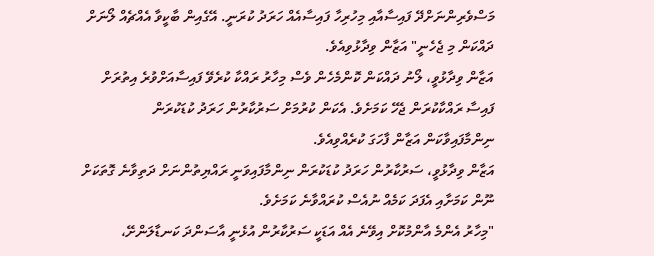މަސްވެރިންނަށްދޭ ފައިސާއާއި މިހުރިހާ ފައިސާއެއް ހަރަދު ކުރަނީ. އޭގެއިން ބާކީވާ އެއްޗެއް ލޯނަށް ދައްކަން މި ޖެހެނީ" އަޒާން ވިދާޅުވިއެވެ.
އަޒާން ވިދާޅުވީ، ލޯނު ދައްކަން ކޮންމެހެން ވެސް މިހާރު ރައްކާ ކުރެވޭ ފައިސާއަށްވުރެ އިތުރަށް ފައިސާ ރައްކާކުރަން ޖެހޭ ކަމަށެވެ. އެކަން ކުރުމަށް ސަރުކާރުން ހަރަދު ކުޑަކުރަން ނިންމާފައިވާކަން އަޒާން ފާހަގަ ކުރެއްވިއެވެ.
އަޒާން ވިދާޅުވީ، ސަރުކާރުން ހަރަދު ކުޑަކުރަން ނިންމާފައިވަނީ ރައްޔިތުންނަށް ދަތިވާނެ ގޮތަކަށް ނޫން ކަމަށާއި އެފަދަ ކަމެއް ނުއެސް ކުރައްވާނެ ކަމަށެވެ.
"މިހާރު އެންމެ އާންމުކޮށް އިވޭނެ އެއް އަޑަކީ ސަރުކާރުން އުޅެނީ އާސަންދަ ކަނޑާލަންށޭ،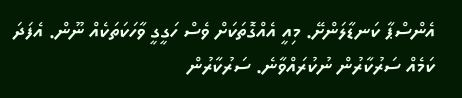އެންސްޕާ ކަނޑާލަންށޭ. މިއީ އެއްގޮތަކަށް ވެސް ހަގީގީ ވާހަކަތަކެއް ނޫން. އެފަދަ ކަމެއް ސަރުކާރުން ނުކުރައްވާނެ. ސަރުކާރުން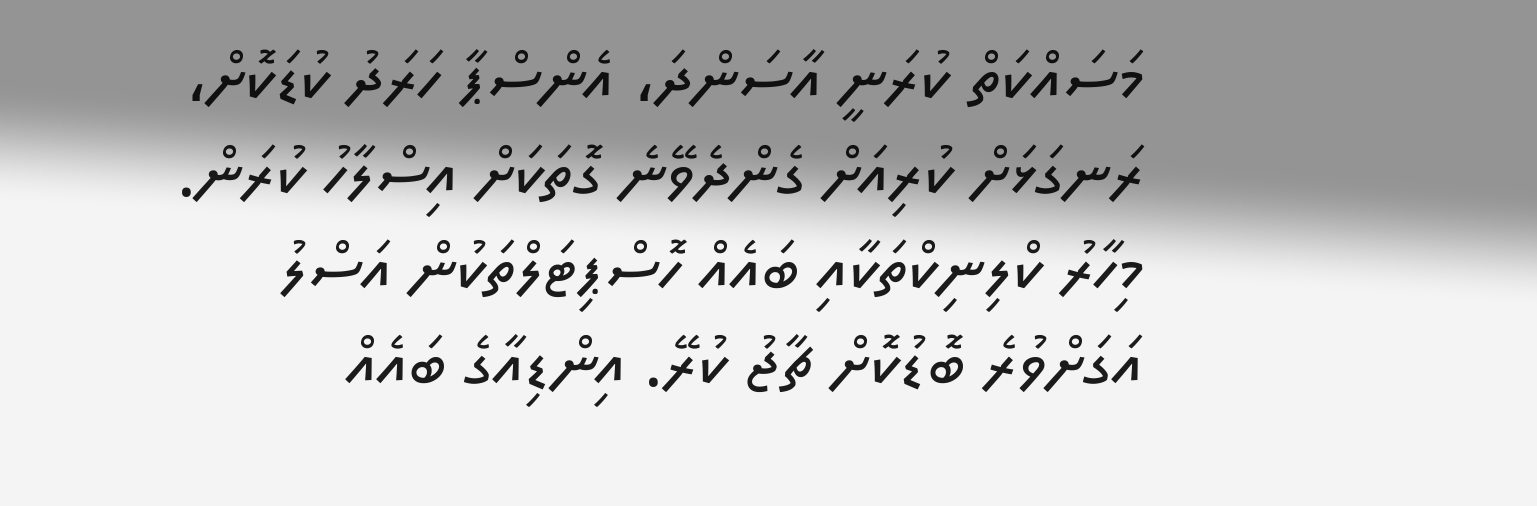މަސައްކަތް ކުރަނީ އާސަންދަ، އެންސްޕާ ހަރަދު ކުޑަކޮށް، ރަނގަޅަށް ކުރިއަށް ގެންދެވޭނެ ގޮތަކަށް އިސްލާހު ކުރަން. މިހާރު ކްލިނިކްތަކާއި ބައެއް ހޮސްޕިޓަލްތަކުން އަސްލު އަގަށްވުރެ ބޮޑުކޮށް ޗާޖު ކުރޭ. އިންޑިއާގެ ބައެއް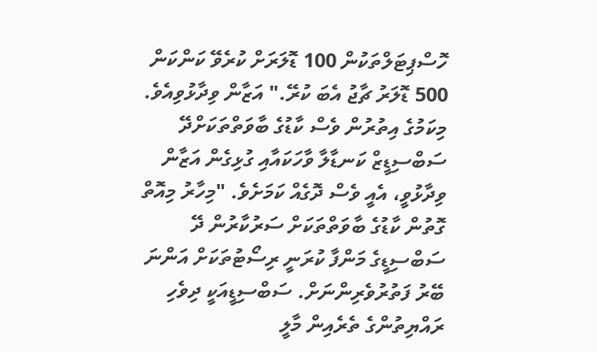ހޮސްޕިޓަލްތަކުން 100 ޑޮލަރަށް ކުރެވޭ ކަންކަން 500 ޑޮލަރު ޗާޖު އެބަ ކުރޭ." އަޒާން ވިދާޅުވިއެވެ.
މިކަމުގެ އިތުރުން ވެސް ކާޑުގެ ބާވަތްތަކަށްދޭ ސަބްސިޑީޒް ކަނޑާލާ ވާހަކައާއި ގުޅިގެން އަޒާން ވިދާޅުވީ، އެއީ ވެސް ދޮގެއް ކަމަށެވެ. "މިހާރު މިއޮތް ގޮތުން ކާޑުގެ ބާވަތްތަކަށް ސަރުކާރުން ދޭ ސަބްސިޑީގެ މަންފާ ކުރަނީ ރިސޯޓުތަކަށް އަންނަ ބޭރު ފަތުރުވެރިންނަށް. ސަބްސިޑީއަކީ ދިވެހި ރައްޔިތުންގެ ތެރެއިން މާލީ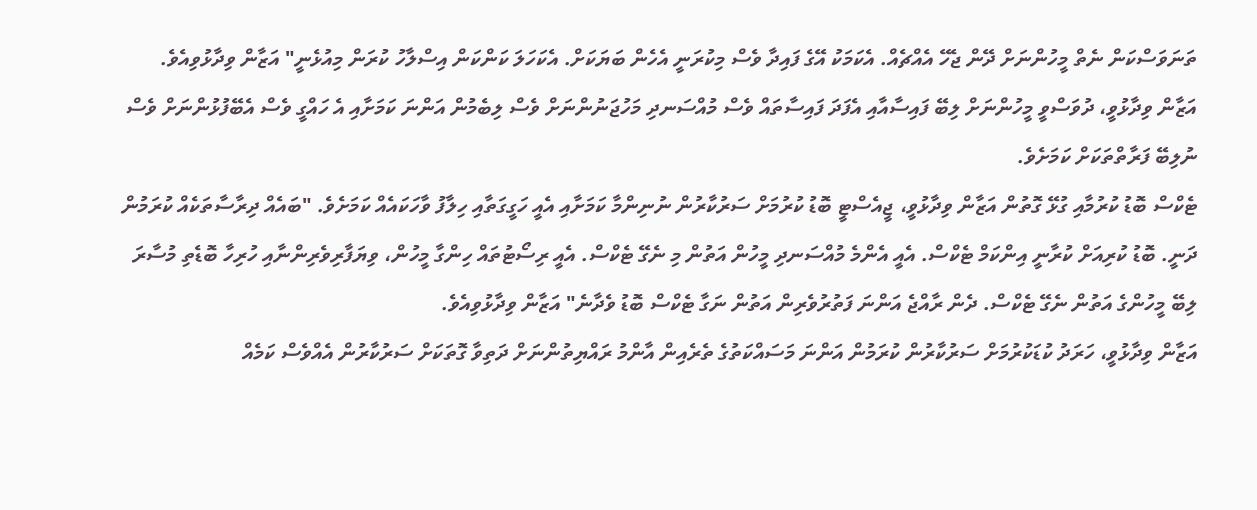ތަނަވަސްކަން ނެތް މީހުންނަށް ދޭން ޖެހޭ އެއްޗެއް. އެކަމަކު އޭގެ ފައިދާ ވެސް މިކުރަނީ އެހެން ބަޔަކަށް. އެކަހަލަ ކަންކަން އިސްލާހު ކުރަން މިއުޅެނީ" އަޒާން ވިދާޅުވިއެވެ.
އަޒާން ވިދާޅުވީ، ދުވަސްވީ މީހުންނަށް ލިބޭ ފައިސާއާއި އެފަދަ ފައިސާތައް ވެސް މުއްސަނދި މަހުޖަނުންނަށް ވެސް ލިބެމުން އަންނަ ކަމަށާއި އެ ހައްގީ ވެސް އެބޭފުޅުންނަށް ވެސް ނުލިބޭ ފަރާތްތަކަށް ކަމަށެވެ.
ޓެކްސް ބޮޑު ކުރުމާއި ގުޅޭ ގޮތުން އަޒާން ވިދާޅުވީ، ޖީއެސްޓީ ބޮޑު ކުރުމަށް ސަރުކާރުން ނުނިންމާ ކަމަށާއި އެއީ ހަގީގަތާއި ހިލާފު ވާހަކައެއް ކަމަށެވެ. "ބައެއް ދިރާސާތަކެއް ކުރަމުން ދަނީ. ބޮޑު ކުރިއަށް ކުރާނީ އިންކަމް ޓެކްސް. އެއީ އެންމެ މުއްސަނދި މީހުން އަތުން މި ނެގޭ ޓެކްސް. އެއީ ރިސޯޓުތައް ހިންގާ މީހުން، ވިޔަފާރިވެރިންނާއި ހުރިހާ ބޮޑެތި މުސާރަ ލިބޭ މީހުންގެ އަތުން ނެގޭ ޓެކްސް. ދެން ރާއްޖެ އަންނަ ފަތުރުވެރިން އަތުން ނަގާ ޓެކްސް ބޮޑު ވެދާނެ" އަޒާން ވިދާޅުވިއެވެ.
އަޒާން ވިދާޅުވީ، ހަރަދު ކުޑަކުރުމަށް ސަރުކާރުން ކުރަމުން އަންނަ މަސައްކަތުގެ ތެރެއިން އާންމު ރައްޔިތުންނަށް ދަތިވާ ގޮތަކަށް ސަރުކާރުން އެއްވެސް ކަމެއް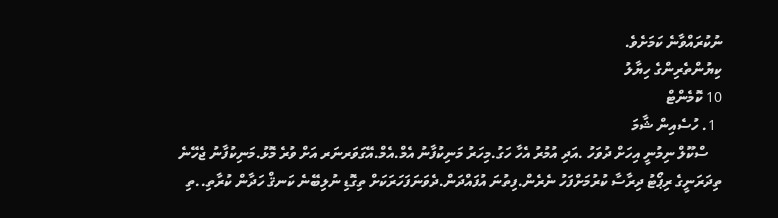ނުކުރައްވާނެ ކަމަށެވެ.
ކިޔުންތެރިންގެ ހިޔާލު
10 ކޮމެންޓް
  1. ހުސެއިން ޝާމަ
    ސްކޫލް ނިމުނީ އިހަށް ދުވަހު .އަދި އުމުރު އެހާ ހަގު.މިހަރު މަނިކުފާނު އެމް.އެމް.އޭގަވަރނަރ އަށް ވުރެ މޮޅު.މަނިކުފާނު ޖެހޭނެ ތިދަރަނީގެ ރިޕޯޓު ދިރާސާ ކުރުމަށްފަހު ނެރެން.ފިތުނަ އުފައްދަން.ދެވަނަފަހަރަކަށް ތިގޮޑި ނުލިބޭނެ ކަނޤް ހަދާން ކުރާތި..ތި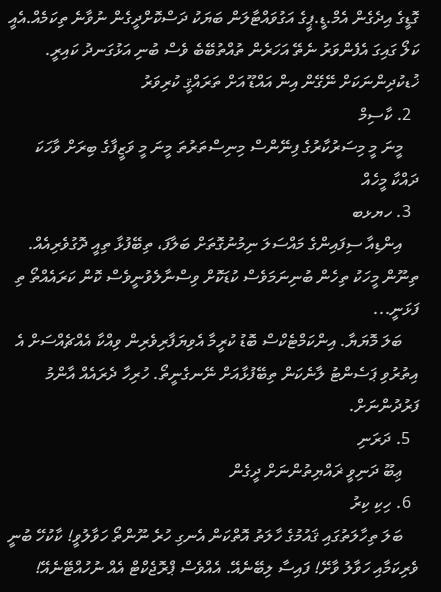ގޮޑީގެ އިދެގެން އެމް.ޑީ.ޕީގެ އަގުވައްޓާލަން ބަޔަކު ދަސްކޮށްދީގެން ނުވާނެ ތިކަމެއް.އެއީ ކަލޯ ގައިގަ އެފެންވަރު ނެތޭ އަހަރެން ތުއްތުބޭބެ ވެސް ބުނި އަޅުގަނދު ކައިރީ. ޚުޑކުދިންނަކަށް ނޭގޭން އިން އައްޑޫ އަށް ތަރައްޤީ ކުރިވަރު
  2. ކާސިމް
    މީނަ މީ މިސަރުކާރުގެ ފިނޭންސް މިނިސްތަރުތަ މީނަ މީ ވަޒީފާގެ ބިރަށް ވާހަކަ ދައްކާ މީހެއް
  3. ހޔޅބ
    އިންޑިއާ ސިފައިންގެ މައްސަލަ ނިމުނުގޮތަށް ބަލާފަ، ތިބޭފުޅާ ތިއީ ދޮގުވެރިއެއް. ތިނޫން މީހަކު ތިހެން ބުނިނަމަވެސް ކުޑަކޮށް ވިސްނާލެވުނީވެސް ކޮން ކަރައެއްތޯ ތި ފަޅަނީ...
    ބަލަ މޮޔަޔާ. އިންކަމްޓެކްސް ބޮޑު ކުރީމާ އެވިޔަފާރިވެރިން ވިއްކާ އެއްޗެއްސަށް އެ އިތުރުވި ޕަސެންޓު ލާނެކަން ތިބޭފުޅާއަށް ނޭނގެނީތޯ. ހުރިހާ ދެރައެއް އާންމު ފަރުދުންނަށް.
  5. ދަރަނި
    ޢިބޫ ދަނިވީ ޜައްޔިތުންނަށް ދީގެން
  6. ހިކި ކިރު
    ބަލަ ތިހާލަތުގައި ޤައުމުގެ ހާލަތު އޮތްކަން އެނގި ހުރެ ނޫންތޯ ހަވާލުވީ! ކާކުހޭ ބުނީ ވެރިކަމާއި ހަވާލު ވާށޭ! ފައިސާ ލިބޭނެއޭ. އެއްވެސް ޕްރޮޖެކްޓް އެއް ނުހުއްޓޭނެއޭ!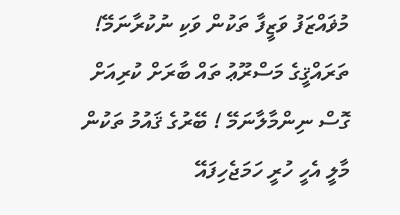މުޥައްޒަފު ވަޒީފާ ތަކުން ވަކި ނުކުރާނަމޭ! ތަރައްޤީގެ މަސްރޫޢު ތައް ބާރަށް ކުރިއަށް ގޮސް ނިންމާލާނަމޭ ! ބޭރުގެ ޤައުމު ތަކުން މާލީ އެހީ ހުރީ ހަމަޖެހިފައޭ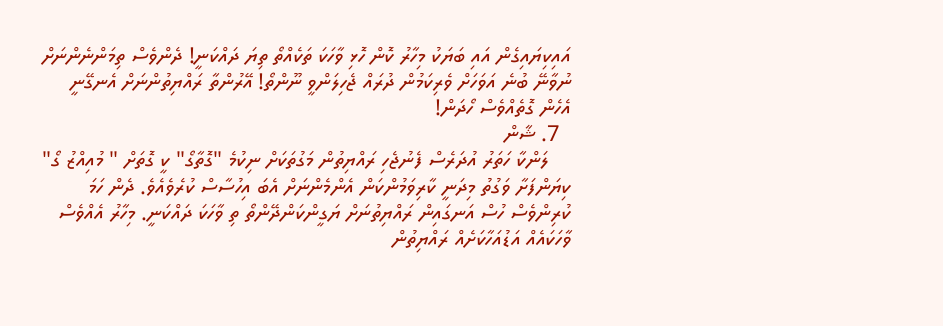އައިކިޔައިގެން އައި ބަޔަކު މިހާރު ކޮން ހޮޅި ވާހަކަ ތަކެއްތޯ ތިޔަ ދައްކަނީ! ދެންވެސް ތިމަންނެންނަށް ނުވާނޭ ބުނެ އަވަހަށް ވެރިކަމުން ދުރައް ޖެހިލަންވީ ނޫންތޯ! އޭރުންތާ ރައްޔިތުންނަށް އެނގޭނީ އެހެން ގޮތެއްވެސް ހޯދަން!
  7. ޝާން
    ލަންކާ ހަތަރު އުދަރެސް ފެނުޖެހި ރައްޔިތުން މަގުތަކަށް ނިކުމެ "ގޮތާގޯ" ކީ ގޮތަށް " މުއިއްޒު ގޯ" ކިޔަންފަށާ ވަގުތު މިދަނީ ކާރިވަމުންކަން އެންމެންނަށް އެބަ އިހުސާސް ކުރެވެއެވެ. ދެން ހަމަ ކުރިންވެސް ހުސް އަނގައިން ރައްޔިތުނަށް ޔަގީންކަންދޭންތޯ ތި ވާހަކަ ދައްކަނީ. މިހާރު އެއްވެސް ވާހަކައެއް އަޑުއަހާކަށެއް ރައްޔިތުން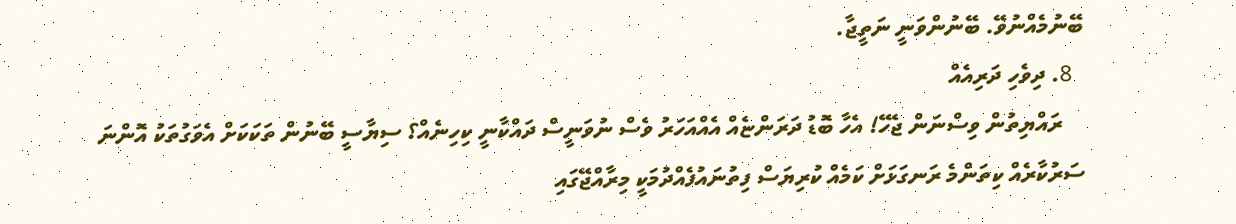ބޭނުމެއްނުވޭ. ބޭނުންވަނީ ނަތީޖާ.
  8. ދިވެހި ދަރިއެއް
    ރައްޔިތުން ވިސްނަން ޖެހޭ! އެހާ ބޮޑު ދަރަންޏެއް އެއްއަހަރު ވެސް ނުވަނީސް ދައްކާނީ ކިހިނެއް؟ ސިޔާސީ ބޭނުން ތަކަކަށް އެވަގުތަކު އޮންނަ ސަރުކާރެއް ކިތަންމެ ރަނގަޅަށް ކަމެއް ކުރިޔަސް ފިތުނައުފެއްދުމަކީ މިރާއްޖޭގައި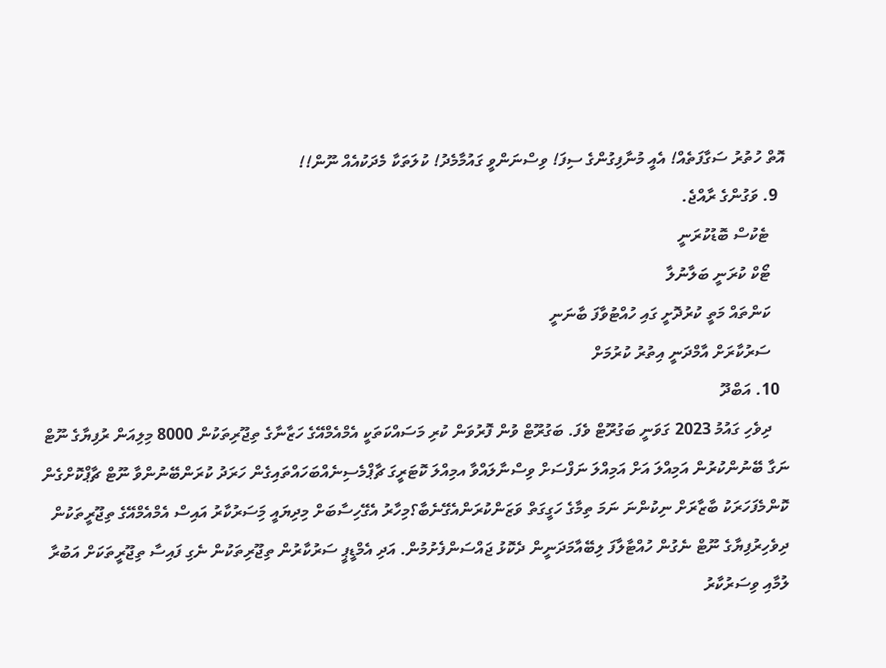އޮތް ހުތުރު ސަގާފަތެއް! އެއީ މުނާފިގުންގެ ސިފަ! ވިސްނަންވީ ގައުމާމެދު! ކުލަތަކާ މެދަކުއެއް ނޫން!!
  9. ވަގުންގެ ރާއްޖެ.
    ޓެކުސް ބޮޑުކުރަނީ
    ޓޯކް ކުރަނީ ބަލާނުލާ
    ކަންތައް މަތީ ކުރުދޮށީ ގައި ހުއްޓުވާފަ ބާނަނީ
    ސަރުކާރަށް އާމްދަނީ އިތުރު ކުރުމަށް
  10. އަބްދޫ
    ދިވެހި ގައުމު 2023 ގަވަނީ ބަގުރޫޓް ވެފަ. ބަގުރޫޓް ވުން ފޮރުވަން ކުރި މަސައްކަތަކީ އެމްއެމްއޭގެ ހަޒާނާގެ ތިޖޫރިތަކުން 8000 މިލިއަން ރުފިޔާގެ ނޫޓް ނަގާ ބޭނުންކުރުން އަމިއްލަ އަށް އަމިއްލަ ނަފްސަށް ވިސްނާލައްވާ އމިއްލަ ކޮޓަރީގަ ޗާޕްމެސިނެއްބަހައްތައިގެން ހަރަދު ކުރަންބޭނުންވާ ނޫޓް ޗާޕްކޮށްގެން ކޮންމެފަހަރަކު ބާޒާރަށް ނިކުންނަ ނަމަ ތިމާގެ ހަގީގަތް ވަޒަންކުރަންއެގޭނެބާ؟މިހާރު އެގޭހިސާބަށް މިދިޔައީ މަިސަރުކާރު އައިސް އެމްއެމްއޭގެ ތިޖޫރީތަކުން ދިވެހިރުފިޔާގެ ނޫޓް ނެގުން ހުއްޓާލާފަ ލިބޭއާމަދަނީން ދެކޮޅު ޖައްސަންފެށުމުން. އަދި އެމްޑީޕީ ސަރުކާރުން ތިޖޫރިތަކުން ނެގި ފައިސާ ތިޖޫރީތަކަށް އަބުރާ ލުމާއި ވިސަރުކާރު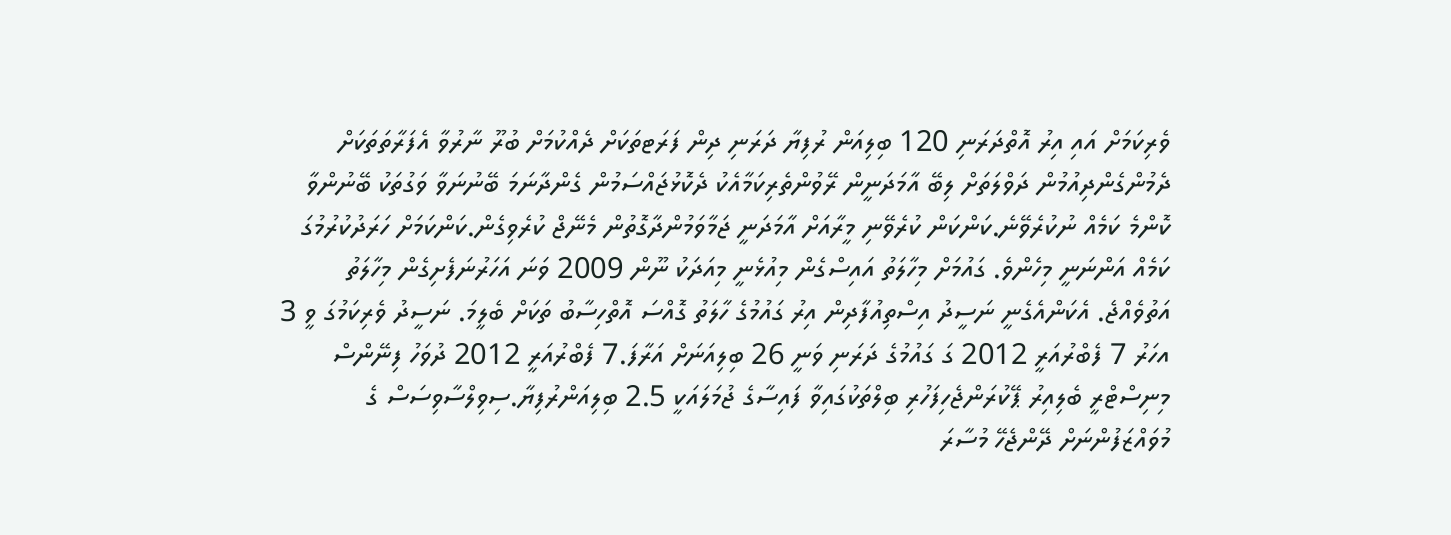ވެރިކަމަށް އައި އިރު އޮތްދަރަނި 120 ބިލިއަން ރުފިޔާ ދަރަނި ދިން ފަރަޓތަކަށް ދެއްކުމަށް ބުރޫ ނާރުވާ އެފަރާތަތަކަށް ދެމުންގެންދިއުމުން ދަވްލަތަށް ލިބޭ އާމަދަނީން ރޭވުންތެރިކަމާއެކު ދެކޮޅުޖައްސަމުން ގެންދާނަމަ ބޭނުނަވާ ވަގުތަކު ބޭނުންވާ ކޮންމެ ކަމެއް ނުކުރެވޭނެ.ކަންކަން ކުރެވޭނި މީރާއަށް އާމަދަނީ ޖަމާވަމުންދާގޮތުން މެނޭޖް ކުރެވިގެން.ކަންކަމަށް ހަރަދުކުރުމުގަ ކަމެއް އަންނަނީ މިހެންވެ. ގައުމަށް މިހާލަތު އައިސްގެން މިއުޅެނީ މިއަދަކު ނޫން 2009 ވަނަ އަހަރުނަފެށިގެން މިހާލަތު އަތުވެއްޖެ. އެކަންއެގެނީ ނަސީދު އިސްތިއުފާދިން އިރު ގައުމުގެ ހާލަތު ގޮއްސަ އޮތްހިސާބު ތަކަށް ބެލީމަ. ނަސީދު ވެރިކަމުގަ ވީ 3 އހަރު 7 ފެބްރުއަރީ 2012 ގަ ގައުމުގެ ދަރަނި ވަނީ 26 ބިލިއަނަށް އަރާފަ.7 ފެބްރުއަރީ 2012 ދުވަހު ފިނޭންސް މިނިސްޓްރީ ބެލިއިރު ޕޭކުރަންޖެހިފަހުރި ބިލްތަކުގައިވާ ފައިސާގެ ޖުމަލައަކީ 2.5 ބިލިއަންރުފިޔާ.ސިވިލްސާވިސަސް ގެ މުވައްޒަފުންނަށް ދޭންޖެހޭ މުސާރަ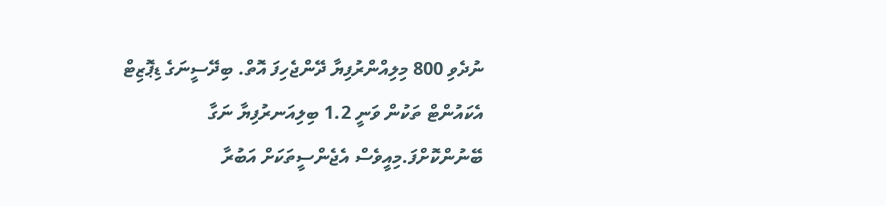ނުދެވި 800 މިލިއްންރުފިޔާ ދޭންޖެހިފަ އޮތް. ބިދޭސީނަގެ ޑިޕޮޒިޓް އެކައުންޓް ތަކުން ވަނީ 1.2 ބިލިއަނރުފިޔާ ނަގާ ބޭނުންކޮށްފަ.މިއީވެސް އެޖެންސީތަކަށް އަބުރާ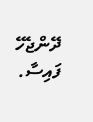ދޭންޖެހޭ ފައިސާ.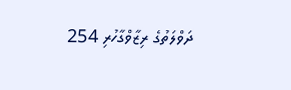ދަވްލަތުގެ ރިޒާވްގާހުރި 254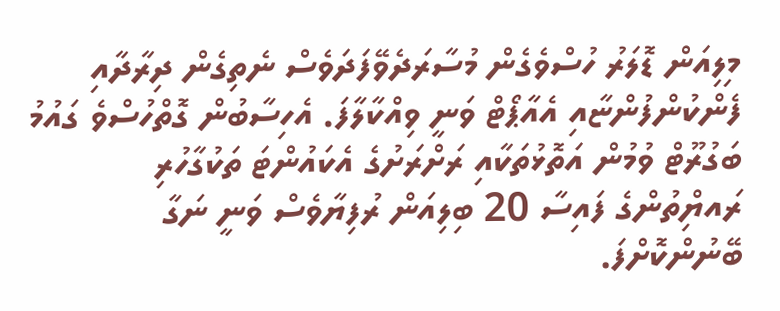މިލިއަން ޑޮލަރު ހުސްވެގެން މުސާރަދެވޭފަދަވެސް ނެތިގެން ދިރާދާއި ފެންކުންފުންޏާއި އެއާޕޯޓް ވަނީ ވިއްކާލާފަ. އެހިސާބުން ގޮތްހުސްވެ ގައުމު ބަގުރޫޓް ވުމުން އަތޮޅުތަކާއި ރަށްރަށުގެ އެކައުންޓަ ތަކުގާހުރި ރައޔިްތުންގެ ފައިސާ 20 ބިލިއަން ރުފިޔާވެސް ވަނީ ނަގާ ބޭނުންކޮށްފަ.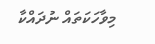މިވާހަކަތައް ނުދައްކާ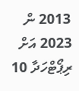2013 ން 2023 އަށް ރިޕޯޓްހަދާ 10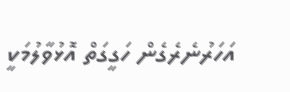އަހަރުނެރެގެން ހަގީގަތް އޮޅުވާލުމަކީ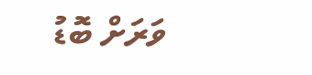ވަރަށް ބޮޑު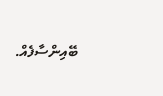ބޭއިންސާފެއް.